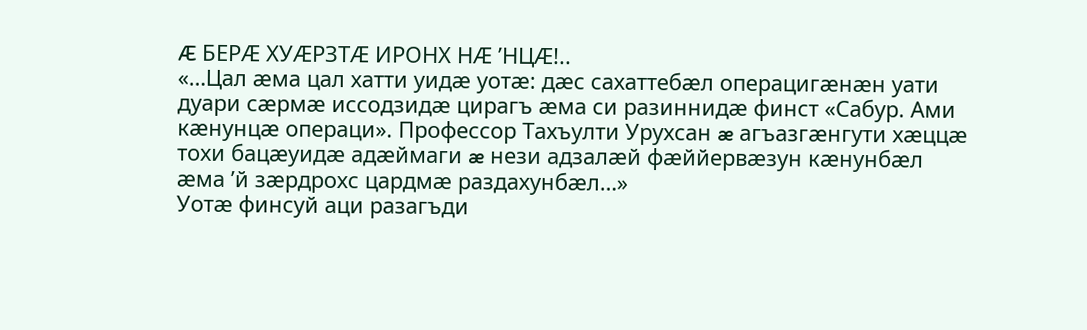Æ БЕРÆ ХУÆРЗТÆ ИРОНХ НÆ ’НЦÆ!..
«…Цал æма цал хатти уидæ уотæ: дæс сахаттебæл операцигæнæн уати дуари сæрмæ иссодзидæ цирагъ æма си разиннидæ финст «Сабур. Ами кæнунцæ операци». Профессор Тахъулти Урухсан æ агъазгæнгути хæццæ тохи бацæуидæ адæймаги æ нези адзалæй фæййервæзун кæнунбæл æма ’й зæрдрохс цардмæ раздахунбæл…»
Уотæ финсуй аци разагъди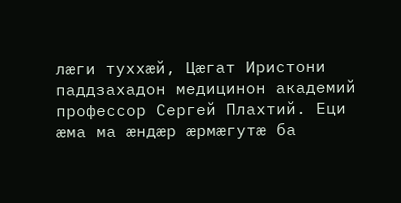лæги туххæй, Цæгат Иристони паддзахадон медицинон академий профессор Сергей Плахтий. Еци æма ма æндæр æрмæгутæ ба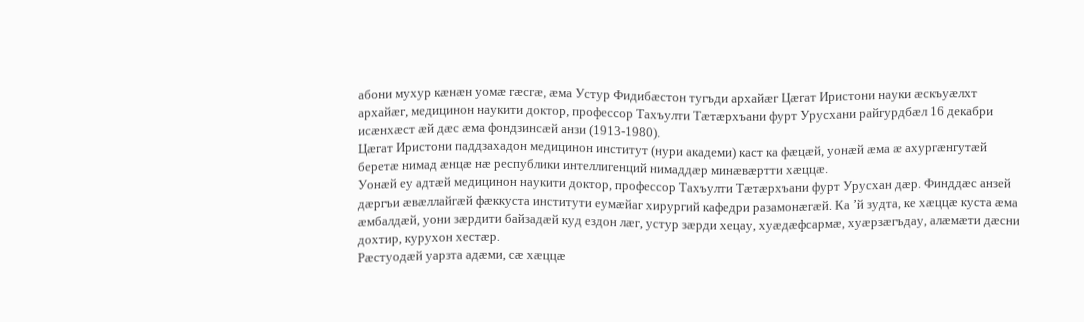абони мухур кæнæн уомæ гæсгæ, æма Устур Фидибæстон тугъди архайæг Цæгат Иристони науки æскъуæлхт архайæг, медицинон наукити доктор, профессор Тахъулти Тæтæрхъани фурт Урусхани райгурдбæл 16 декабри исæнхæст æй дæс æма фондзинсæй анзи (1913-1980).
Цæгат Иристони паддзахадон медицинон институт (нури академи) каст ка фæцæй, уонæй æма æ ахургæнгутæй беретæ нимад æнцæ нæ республики интеллигенций нимаддæр минæвæртти хæццæ.
Уонæй еу адтæй медицинон наукити доктор, профессор Тахъулти Тæтæрхъани фурт Урусхан дæр. Финддæс анзей дæргъи æвæллайгæй фæккуста институти еумæйаг хирургий кафедри разамонæгæй. Ка ’й зудта, ке хæццæ куста æма æмбалдæй, уони зæрдити байзадæй куд ездон лæг, устур зæрди хецау, хуæдæфсармæ, хуæрзæгъдау, алæмæти дæсни дохтир, курухон хестæр.
Рæстуодæй уарзта адæми, сæ хæццæ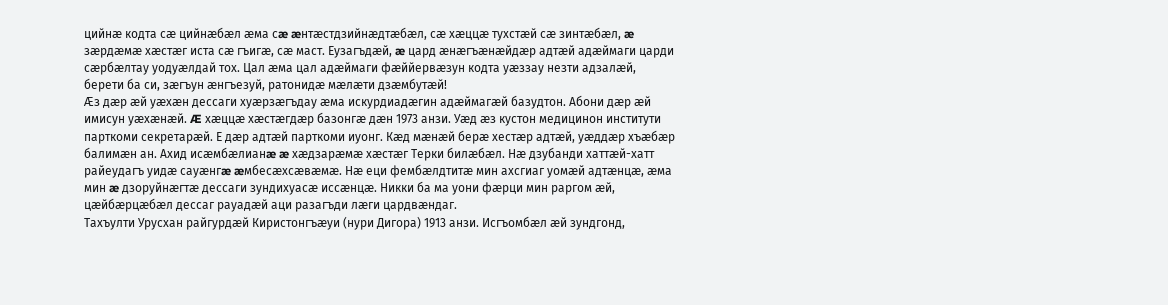цийнæ кодта сæ цийнæбæл æма сæ æнтæстдзийнæдтæбæл, сæ хæццæ тухстæй сæ зинтæбæл, æ зæрдæмæ хæстæг иста сæ гъигæ, сæ маст. Еузагъдæй, æ цард æнæгъæнæйдæр адтæй адæймаги царди сæрбæлтау уодуæлдай тох. Цал æма цал адæймаги фæййервæзун кодта уæззау незти адзалæй, берети ба си, зæгъун æнгъезуй, ратонидæ мæлæти дзæмбутæй!
Æз дæр æй уæхæн дессаги хуæрзæгъдау æма искурдиадæгин адæймагæй базудтон. Абони дæр æй имисун уæхæнæй. Æ хæццæ хæстæгдæр базонгæ дæн 1973 анзи. Уæд æз кустон медицинон институти парткоми секретарæй. Е дæр адтæй парткоми иуонг. Кæд мæнæй берæ хестæр адтæй, уæддæр хъæбæр балимæн ан. Ахид исæмбæлианæ æ хæдзарæмæ хæстæг Терки билæбæл. Нæ дзубанди хаттæй-хатт райеудагъ уидæ сауæнгæ æмбесæхсæвæмæ. Нæ еци фембæлдтитæ мин ахсгиаг уомæй адтæнцæ, æма мин æ дзоруйнæгтæ дессаги зундихуасæ иссæнцæ. Никки ба ма уони фæрци мин раргом æй, цæйбæрцæбæл дессаг рауадæй аци разагъди лæги цардвæндаг.
Тахъулти Урусхан райгурдæй Киристонгъæуи (нури Дигора) 1913 анзи. Исгъомбæл æй зундгонд,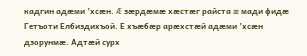кадгин адæми ’хсæн. Æ зæрдæмæ хæстæг райста æ мади фидæ Гетъоти Елбиздихъой. Е хъæбæр арæхстæй адæми ’хсæн дзорунмæ. Адтæй сурх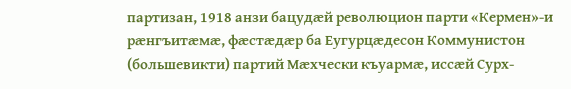партизан, 1918 анзи бацудæй революцион парти «Кермен»-и рæнгъитæмæ, фæстæдæр ба Еугурцæдесон Коммунистон (большевикти) партий Мæхчески къуармæ, иссæй Сурх-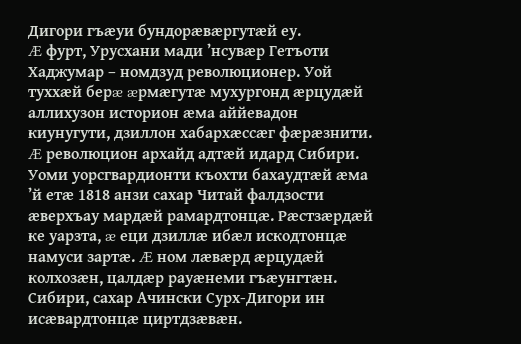Дигори гъæуи бундорæвæргутæй еу.
Æ фурт, Урусхани мади ’нсувæр Гетъоти Хаджумар – номдзуд революционер. Уой туххæй берæ æрмæгутæ мухургонд æрцудæй аллихузон историон æма аййевадон киунугути, дзиллон хабархæссæг фæрæзнити. Æ революцион архайд адтæй идард Сибири. Уоми уорсгвардионти къохти бахаудтæй æма ’й етæ 1818 анзи сахар Читай фалдзости æверхъау мардæй рамардтонцæ. Рæстзæрдæй ке уарзта, æ еци дзиллæ ибæл искодтонцæ намуси зартæ. Æ ном лæвæрд æрцудæй колхозæн, цалдæр рауæнеми гъæунгтæн. Сибири, сахар Ачински Сурх-Дигори ин исæвардтонцæ циртдзæвæн.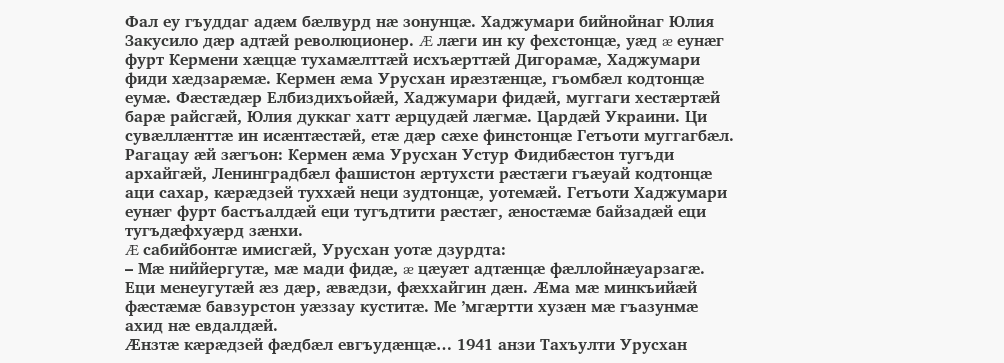Фал еу гъуддаг адæм бæлвурд нæ зонунцæ. Хаджумари бийнойнаг Юлия Закусило дæр адтæй революционер. Æ лæги ин ку фехстонцæ, уæд æ еунæг фурт Кермени хæццæ тухамæлттæй исхъæрттæй Дигорамæ, Хаджумари фиди хæдзарæмæ. Кермен æма Урусхан ирæзтæнцæ, гъомбæл кодтонцæ еумæ. Фæстæдæр Елбиздихъойæй, Хаджумари фидæй, муггаги хестæртæй барæ райсгæй, Юлия дуккаг хатт æрцудæй лæгмæ. Цардæй Украини. Ци сувæллæнттæ ин исæнтæстæй, етæ дæр сæхе финстонцæ Гетъоти муггагбæл. Рагацау æй зæгъон: Кермен æма Урусхан Устур Фидибæстон тугъди архайгæй, Ленинградбæл фашистон æртухсти рæстæги гъæуай кодтонцæ аци сахар, кæрæдзей туххæй неци зудтонцæ, уотемæй. Гетъоти Хаджумари еунæг фурт бастъалдæй еци тугъдтити рæстæг, æностæмæ байзадæй еци тугъдæфхуæрд зæнхи.
Æ сабийбонтæ имисгæй, Урусхан уотæ дзурдта:
– Мæ ниййергутæ, мæ мади фидæ, æ цæуæт адтæнцæ фæллойнæуарзагæ. Еци менеугутæй æз дæр, æвæдзи, фæххайгин дæн. Æма мæ минкъийæй фæстæмæ бавзурстон уæззау куститæ. Ме ’мгæртти хузæн мæ гъазунмæ ахид нæ евдалдæй.
Æнзтæ кæрæдзей фæдбæл евгъудæнцæ… 1941 анзи Тахъулти Урусхан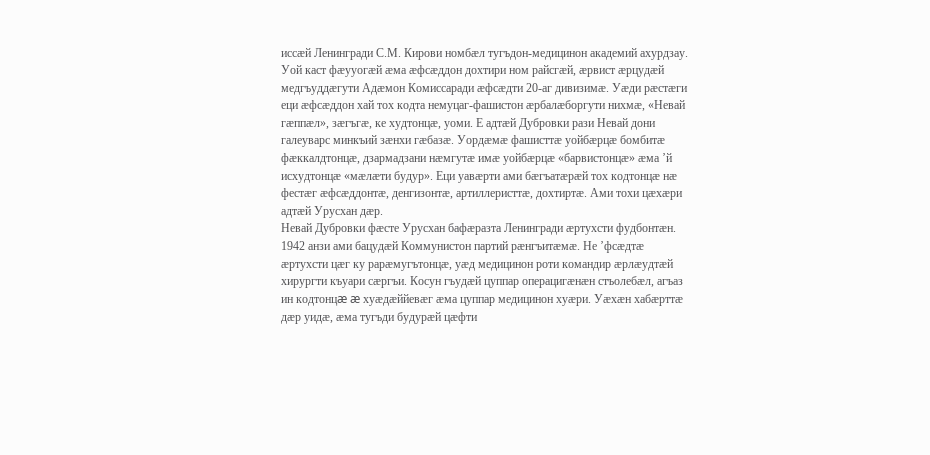иссæй Ленингради С.М. Кирови номбæл тугъдон-медицинон академий ахурдзау. Уой каст фæууогæй æма æфсæддон дохтири ном райсгæй, æрвист æрцудæй медгъуддæгути Адæмон Комиссаради æфсæдти 20-аг дивизимæ. Уæди рæстæги еци æфсæддон хай тох кодта немуцаг-фашистон æрбалæборгути нихмæ, «Невай гæппæл», зæгъгæ, ке худтонцæ, уоми. Е адтæй Дубровки рази Невай дони галеуварс минкъий зæнхи гæбазæ. Уордæмæ фашисттæ уойбæрцæ бомбитæ фæккалдтонцæ, дзармадзани нæмгутæ имæ уойбæрцæ «барвистонцæ» æма ’й исхудтонцæ «мæлæти будур». Еци уавæрти ами бæгъатæрæй тох кодтонцæ нæ фестæг æфсæддонтæ, денгизонтæ, артиллеристтæ, дохтиртæ. Ами тохи цæхæри адтæй Урусхан дæр.
Невай Дубровки фæсте Урусхан бафæразта Ленингради æртухсти фудбонтæн. 1942 анзи ами бацудæй Коммунистон партий рæнгъитæмæ. Не ’фсæдтæ æртухсти цæг ку рарæмугътонцæ, уæд медицинон роти командир æрлæудтæй хирургти къуари сæргъи. Косун гъудæй цуппар операцигæнæн стъолебæл, агъаз ин кодтонцæ æ хуæдæййевæг æма цуппар медицинон хуæри. Уæхæн хабæрттæ дæр уидæ, æма тугъди будурæй цæфти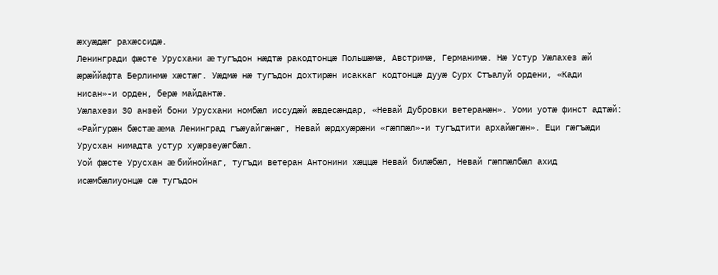æхуæдæг рахæссидæ.
Ленингради фæсте Урусхани æ тугъдон нæдтæ ракодтонцæ Польшæмæ, Австримæ, Германимæ. Нæ Устур Уæлахез æй æрæййафта Берлинмæ хæстæг. Уæдмæ нæ тугъдон дохтирæн исаккаг кодтонцæ дууæ Сурх Стъалуй ордени, «Кади нисан»-и орден, берæ майдантæ.
Уæлахези 30 анзей бони Урусхани номбæл иссудæй æвдесæндар, «Невай Дубровки ветеранæн». Уоми уотæ финст адтæй: «Райгурæн бæстæ æма Ленинград гъæуайгæнæг, Невай æрдхуæрæни «гæппæл»-и тугъдтити архайæгæн». Еци гæгъæди Урусхан нимадта устур хуæрзеуæгбæл.
Уой фæсте Урусхан æ бийнойнаг, тугъди ветеран Антонини хæццæ Невай билæбæл, Невай гæппæлбæл ахид исæмбæлиуонцæ сæ тугъдон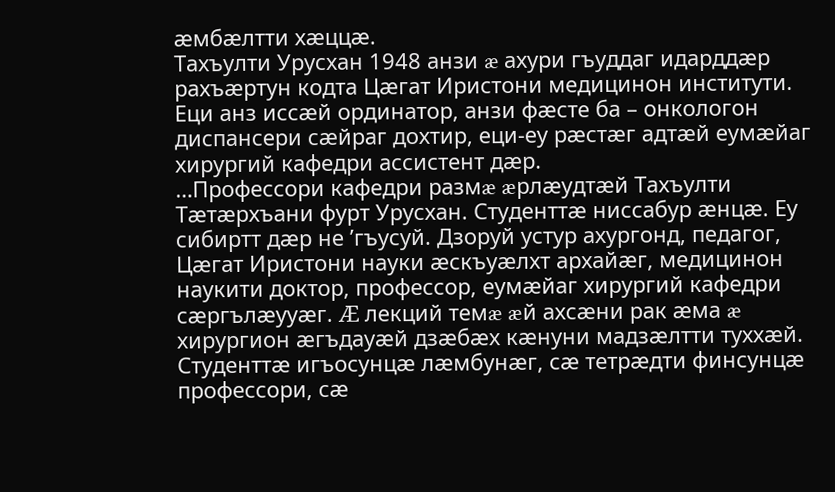æмбæлтти хæццæ.
Тахъулти Урусхан 1948 анзи æ ахури гъуддаг идарддæр рахъæртун кодта Цæгат Иристони медицинон институти. Еци анз иссæй ординатор, анзи фæсте ба – онкологон диспансери сæйраг дохтир, еци-еу рæстæг адтæй еумæйаг хирургий кафедри ассистент дæр.
…Профессори кафедри размæ æрлæудтæй Тахъулти Тæтæрхъани фурт Урусхан. Студенттæ ниссабур æнцæ. Еу сибиртт дæр не ’гъусуй. Дзоруй устур ахургонд, педагог, Цæгат Иристони науки æскъуæлхт архайæг, медицинон наукити доктор, профессор, еумæйаг хирургий кафедри сæргълæууæг. Æ лекций темæ æй ахсæни рак æма æ хирургион æгъдауæй дзæбæх кæнуни мадзæлтти туххæй. Студенттæ игъосунцæ лæмбунæг, сæ тетрæдти финсунцæ профессори, сæ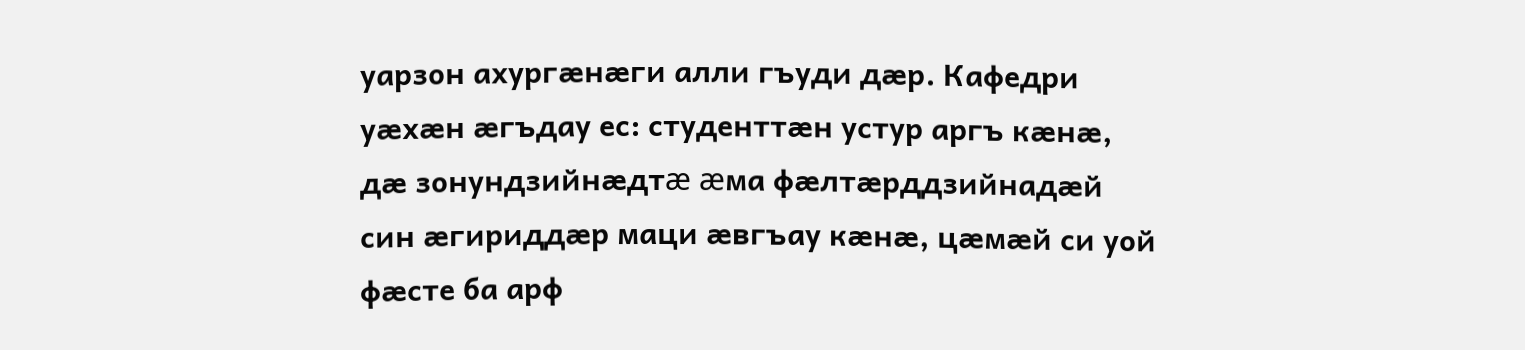уарзон ахургæнæги алли гъуди дæр. Кафедри уæхæн æгъдау ес: студенттæн устур аргъ кæнæ, дæ зонундзийнæдтæ æма фæлтæрддзийнадæй син æгириддæр маци æвгъау кæнæ, цæмæй си уой фæсте ба арф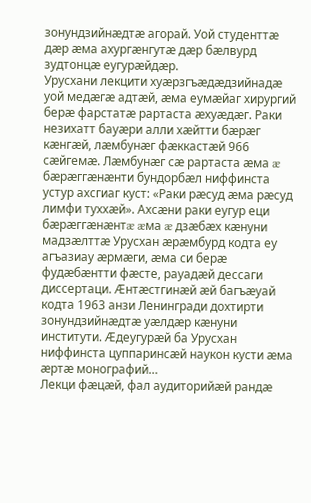зонундзийнæдтæ агорай. Уой студенттæ дæр æма ахургæнгутæ дæр бæлвурд зудтонцæ еугурæйдæр.
Урусхани лекцити хуæрзгъæдæдзийнадæ уой медæгæ адтæй, æма еумæйаг хирургий берæ фарстатæ рартаста æхуæдæг. Раки незихатт бауæри алли хæйтти бæрæг кæнгæй, лæмбунæг фæккастæй 966 сæйгемæ. Лæмбунæг сæ рартаста æма æ бæрæггæнæнти бундорбæл ниффинста устур ахсгиаг куст: «Раки рæсуд æма рæсуд лимфи туххæй». Ахсæни раки еугур еци бæрæггæнæнтæ æма æ дзæбæх кæнуни мадзæлттæ Урусхан æрæмбурд кодта еу агъазиау æрмæги, æма си берæ фудæбæнтти фæсте, рауадæй дессаги диссертаци. Æнтæстгинæй æй багъæуай кодта 1963 анзи Ленингради дохтирти зонундзийнæдтæ уæлдæр кæнуни институти. Æдеугурæй ба Урусхан ниффинста цуппаринсæй наукон кусти æма æртæ монографий…
Лекци фæцæй, фал аудиторийæй рандæ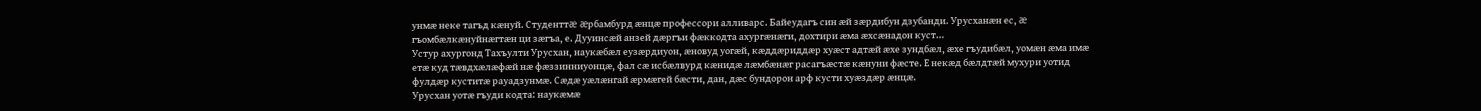унмæ неке тагъд кæнуй. Студенттæ æрбамбурд æнцæ профессори алливарс. Байеудагъ син æй зæрдибун дзубанди. Урусханæн ес, æ гъомбæлкæнуйнæгтæн ци зæгъа, е. Дууинсæй анзей дæргъи фæккодта ахургæнæги, дохтири æма æхсæнадон куст…
Устур ахургонд Тахъулти Урусхан, наукæбæл еузæрдиуон, æновуд уогæй, кæддæриддæр хуæст адтæй æхе зундбæл, æхе гъудибæл, уомæн æма имæ етæ куд тæвдхæлæфæй нæ фæззинниуонцæ, фал сæ исбæлвурд кæнидæ лæмбæнæг расагъæстæ кæнуни фæсте. Е некæд бæлдтæй мухури уотид фулдæр куститæ рауадзунмæ. Сæдæ уæлæнгай æрмæгей бæсти, дан, дæс бундорон арф кусти хуæздæр æнцæ.
Урусхан уотæ гъуди кодта: наукæмæ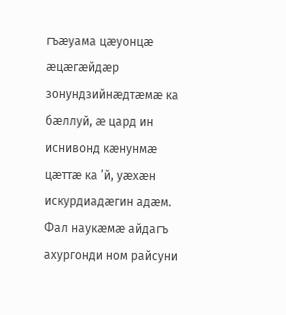гъæуама цæуонцæ æцæгæйдæр зонундзийнæдтæмæ ка бæллуй, æ цард ин иснивонд кæнунмæ цæттæ ка ’й, уæхæн искурдиадæгин адæм. Фал наукæмæ айдагъ ахургонди ном райсуни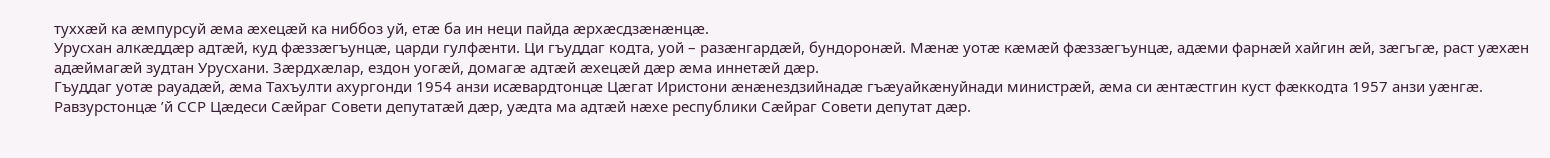туххæй ка æмпурсуй æма æхецæй ка ниббоз уй, етæ ба ин неци пайда æрхæсдзæнæнцæ.
Урусхан алкæддæр адтæй, куд фæззæгъунцæ, царди гулфæнти. Ци гъуддаг кодта, уой – разæнгардæй, бундоронæй. Мæнæ уотæ кæмæй фæззæгъунцæ, адæми фарнæй хайгин æй, зæгъгæ, раст уæхæн адæймагæй зудтан Урусхани. Зæрдхæлар, ездон уогæй, домагæ адтæй æхецæй дæр æма иннетæй дæр.
Гъуддаг уотæ рауадæй, æма Тахъулти ахургонди 1954 анзи исæвардтонцæ Цæгат Иристони æнæнездзийнадæ гъæуайкæнуйнади министрæй, æма си æнтæстгин куст фæккодта 1957 анзи уæнгæ. Равзурстонцæ ’й ССР Цæдеси Сæйраг Совети депутатæй дæр, уæдта ма адтæй нæхе республики Сæйраг Совети депутат дæр.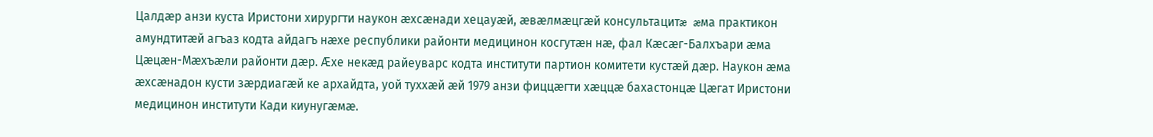Цалдæр анзи куста Иристони хирургти наукон æхсæнади хецауæй, æвæлмæцгæй консультацитæ æма практикон амундтитæй агъаз кодта айдагъ нæхе республики районти медицинон косгутæн нæ, фал Кæсæг-Балхъари æма Цæцæн-Мæхъæли районти дæр. Æхе некæд райеуварс кодта институти партион комитети кустæй дæр. Наукон æма æхсæнадон кусти зæрдиагæй ке архайдта, уой туххæй æй 1979 анзи фиццæгти хæццæ бахастонцæ Цæгат Иристони медицинон институти Кади киунугæмæ.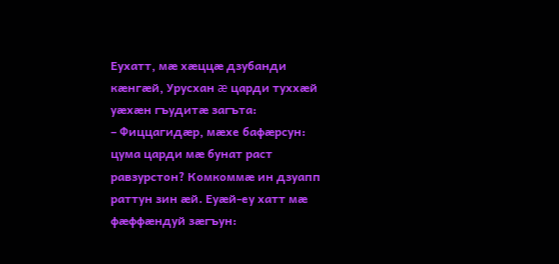Еухатт, мæ хæццæ дзубанди кæнгæй, Урусхан æ царди туххæй уæхæн гъудитæ загъта:
– Фиццагидæр, мæхе бафæрсун: цума царди мæ бунат раст равзурстон? Комкоммæ ин дзуапп раттун зин æй. Еуæй-еу хатт мæ фæффæндуй зæгъун: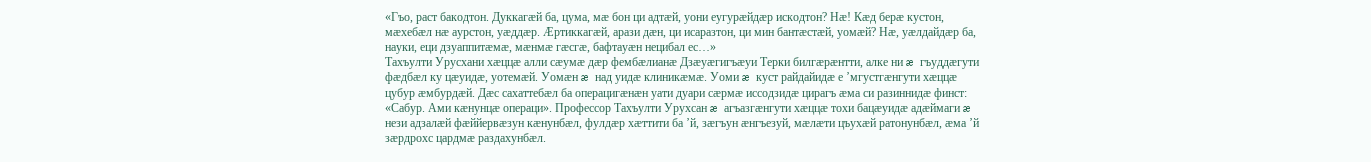«Гъо, раст бакодтон. Дуккагæй ба, цума, мæ бон ци адтæй, уони еугурæйдæр искодтон? Нæ! Кæд берæ кустон, мæхебæл нæ аурстон, уæддæр. Æртиккагæй, арази дæн, ци исаразтон, ци мин бантæстæй, уомæй? Нæ, уæлдайдæр ба, науки, еци дзуаппитæмæ, мæнмæ гæсгæ, бафтауæн нецибал ес…»
Тахъулти Урусхани хæццæ алли сæумæ дæр фембæлианæ Дзæуæгигъæуи Терки билгæрæнтти, алке ни æ гъуддæгути фæдбæл ку цæуидæ, уотемæй. Уомæн æ над уидæ клиникæмæ. Уоми æ куст райдайидæ е ’мгустгæнгути хæццæ цубур æмбурдæй. Дæс сахаттебæл ба операцигæнæн уати дуари сæрмæ иссодзидæ цирагъ æма си разиннидæ финст: «Сабур. Ами кæнунцæ операци». Профессор Тахъулти Урухсан æ агъазгæнгути хæццæ тохи бацæуидæ адæймаги æ нези адзалæй фæййервæзун кæнунбæл, фулдæр хæттити ба ’й, зæгъун æнгъезуй, мæлæти цъухæй ратонунбæл, æма ’й зæрдрохс цардмæ раздахунбæл.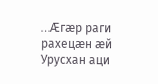…Æгæр раги рахецæн æй Урусхан аци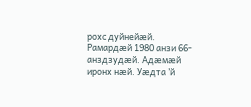рохс дуйнейæй. Рамардæй 1980 анзи 66-анздзудæй. Адæмæй иронх нæй. Уæдта ’й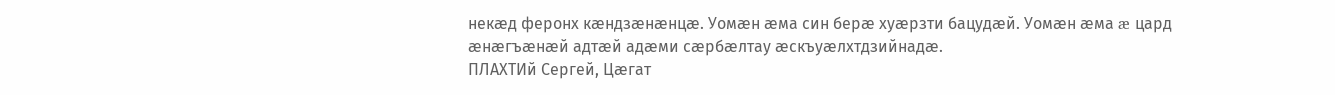некæд феронх кæндзæнæнцæ. Уомæн æма син берæ хуæрзти бацудæй. Уомæн æма æ цард æнæгъæнæй адтæй адæми сæрбæлтау æскъуæлхтдзийнадæ.
ПЛАХТИй Сергей, Цæгат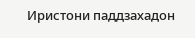Иристони паддзахадон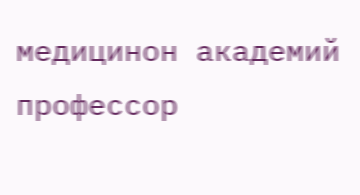медицинон академий профессор